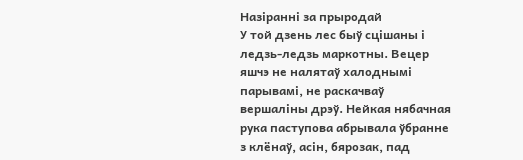Назіранні за прыродай
У той дзень лес быў сцішаны і ледзь-ледзь маркотны. Вецер яшчэ не налятаў халоднымі парывамі, не раскачваў вершаліны дрэў. Нейкая нябачная рука паступова абрывала ўбранне з клёнаў, асін, бярозак, пад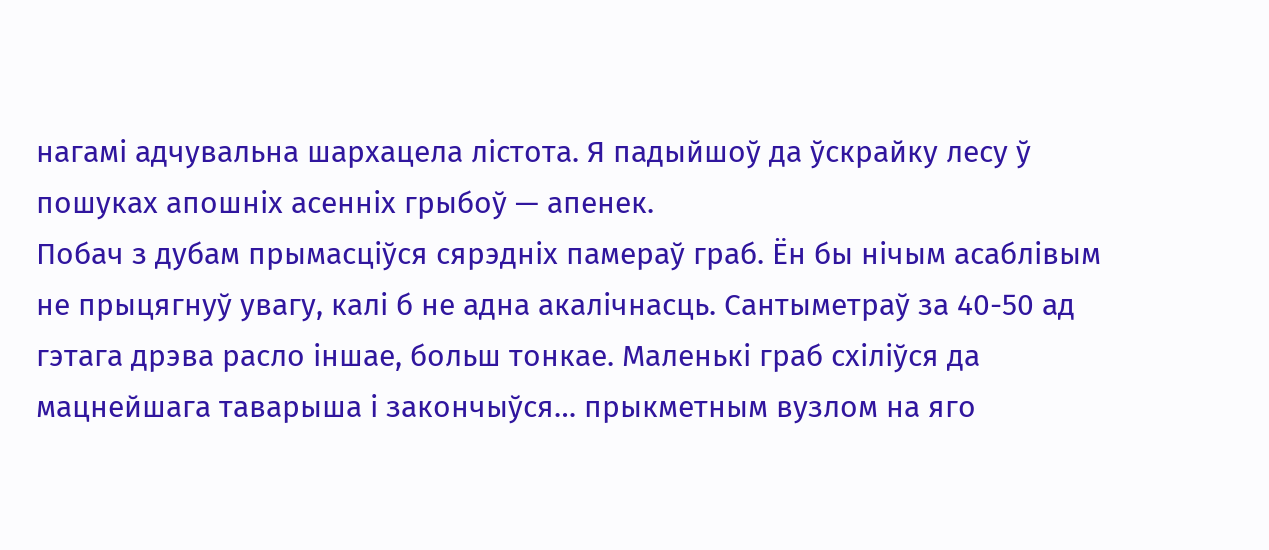нагамі адчувальна шархацела лістота. Я падыйшоў да ўскрайку лесу ў пошуках апошніх асенніх грыбоў — апенек.
Побач з дубам прымасціўся сярэдніх памераў граб. Ён бы нічым асаблівым не прыцягнуў увагу, калі б не адна акалічнасць. Сантыметраў за 40-50 ад гэтага дрэва расло іншае, больш тонкае. Маленькі граб схіліўся да мацнейшага таварыша і закончыўся… прыкметным вузлом на яго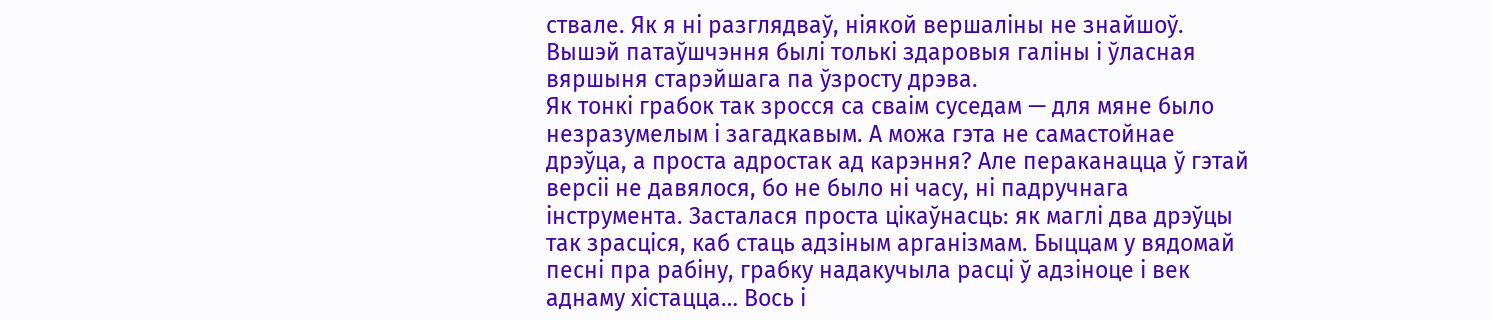ствале. Як я ні разглядваў, ніякой вершаліны не знайшоў. Вышэй патаўшчэння былі толькі здаровыя галіны і ўласная вяршыня старэйшага па ўзросту дрэва.
Як тонкі грабок так зросся са сваім суседам — для мяне было незразумелым і загадкавым. А можа гэта не самастойнае дрэўца, а проста адростак ад карэння? Але пераканацца ў гэтай версіі не давялося, бо не было ні часу, ні падручнага інструмента. Засталася проста цікаўнасць: як маглі два дрэўцы так зрасціся, каб стаць адзіным арганізмам. Быццам у вядомай песні пра рабіну, грабку надакучыла расці ў адзіноце і век аднаму хістацца… Вось і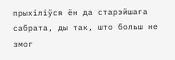прыхіліўся ён да старэйшага сабрата, ды так, што больш не змог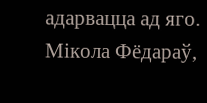адарвацца ад яго.
Мікола Фёдараў,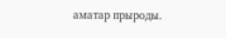аматар прыроды.